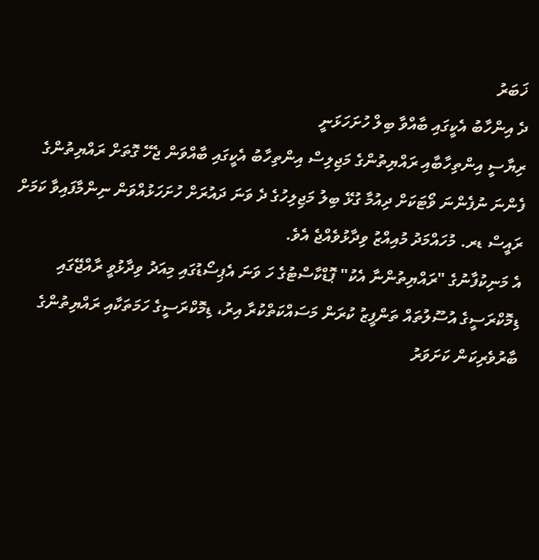ޚަބަރު
ދެ އިންހާބު އެކީގައި ބާއްވާ ބިލް ހުށަހަޅަނީ
ރިޔާސީ އިންތިހާބާއި ރައްޔިތުންގެ މަޖިލިސް އިންތިހާބު އެކީގައި ބާއްވަން ޖެހޭ ގޮތަށް ރައްޔިތުންގެ ފެންނަ ނުފެންނަ ވޯޓަކަށް ދިއުމާ ގުޅޭ ބިލު މަޖިލިހުގެ ދެ ވަނަ ދައުރަށް ހުށަހަޅުއްވަން ނިންމާފައިވާ ކަމަށް ރައީސް ޑރ. މުހައްމަދު މުއިއްޒު ވިދާޅުވެއްޖެ އެވެ.
އެ މަނިކުފާނުގެ "ރައްޔިތުންނާ އެކު" ޕޮޑްކާސްޓުގެ ހަ ވަނަ އެޕިސޯޑުގައި މިއަދު ވިދާޅުވީ ރާއްޖޭގައި ޑިމޮކްރަސީގެ އުސޫލުތައް ތަންފީޒު ކުރަން މަސައްކަތްކުރާ އިރު، ޑިމޮކްރަސީގެ ހަމަތަކާއި ރައްޔިތުންގެ ބާރުވެރިކަން ކަށަވަރު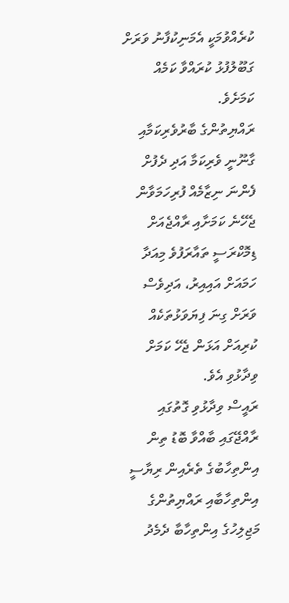ކުރެއްވުމަކީ އެމަނިކުފާނު ވަރަށް ގަބޫލުފުޅު ކުރައްވާ ކަމެއް ކަމަށެވެ.
ރައްޔިތުންގެ ބާރުވެރިކަމާއި ގާނޫނީ ވެރިކަމާ އަދި ދެފުށް ފެންނަ ނިޒާމެއް ފުރިހަމަވާން ޖެހޭނެ ކަމަށާއި ރާއްޖެއަށް ޑިމޮކްރަސީ ތައާރަފުވެ މިއަދާ ހަމައަށް އައިއިރު، އަދިވެސް ވަރަށް ގިނަ ފިޔަވަޅުތަކެއް ކުރިއަށް އަޅަން ޖެހޭ ކަމަށް ވިދާޅުވި އެވެ.
ރައީސް ވިދާޅުވި ގޮތުގައި ރާއްޖޭގައި ބާއްވާ ބޮޑު ތިން އިންތިހާބުގެ ތެރެއިން ރިޔާސީ އިންތިހާބާއި ރައްޔިތުންގެ މަޖިލިހުގެ އިންތިހާބާ ދެމެދު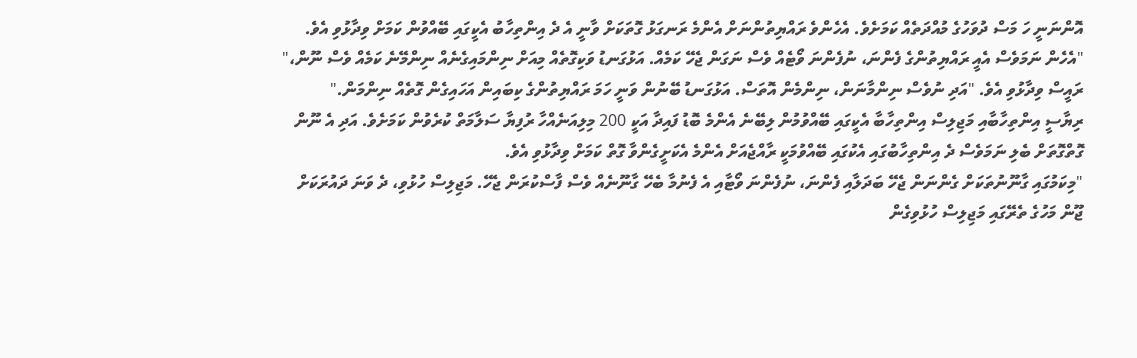އޮންނަނީ ހަ މަސް ދުވަހުގެ މުއްދަތެއް ކަމަށެވެ. އެހެންވެ ރައްޔިތުންނަށް އެންމެ ރަނގަޅު ގޮތަކަށް ވާނީ އެ ދެ އިންތިހާބު އެކީގައި ބޭއްވުން ކަމަށް ވިދާޅުވި އެވެ.
"އެހެން ނަމަވެސް އެއީ ރައްޔިތުންގެ ފެންނަ، ނުފެންނަ ވޯޓެއް ވެސް ނަގަން ޖެހޭ ކަމެއް. އަޅުގަނޑު ވަކިގޮތެއް މިއަށް ނިންމައިގެނެއް ނިންމޭނެ ކަމެއް ވެސް ނޫން،" ރައީސް ވިދާޅުވި އެވެ. "އަދި ނުވެސް ނިންމާނަން، ނިންމެން އޮތަސް. އަޅުގަނޑު ބޭނުން ވަނީ ހަމަ ރައްޔިތުންގެ ކިބައިން އަހައިގެން ގޮތެއް ނިންމަން."
ރިޔާސީ އިންތިހާބާއި މަޖިލިސް އިންތިހާބާ އެކީގައި ބޭއްވުމުން ލިބޭނެ އެންމެ ބޮޑު ފައިދާ އަކީ 200 މިލިއަނެއްހާ ރުފިޔާ ސަލާމަތް ކުރެވުން ކަމަށެވެ. އަދި އެ ނޫން ގޮތްގޮތަށް ބެލި ނަމަވެސް ދެ އިންތިހާބުގައި އެކުގައި ބޭއްވުމަކީ ރާއްޖެއަށް އެންމެ އެކަށީގެންވާ ގޮތް ކަމަށް ވިދާޅުވި އެވެ.
"މިކަމުގައި ގާނޫނުތަކަށް ގެންނަން ޖެހޭ ބަދަލާއި ފެންނަ، ނުފެންނަ ވޯޓާއި އެ ފެނުމާ ބެހޭ ގާނޫނެއް ވެސް ފާސްކުރަން ޖެހޭ. މަޖިލިސް ހުޅުވި، ދެ ވަނަ ދައުރަކަށް ޖޫން މަހުގެ ތެރޭގައި މަޖިލިސް ހުޅުވިގެން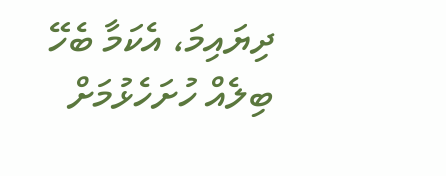ދިޔައިމަ، އެކަމާ ބެހޭ ބިލެއް ހުށަހެޅުމަށް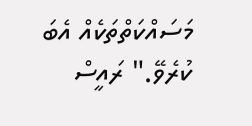މަސައްކަތްތަކެއް އެބަ ކުރެވޭ." ރައީސް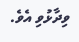ވިދާޅުވި އެވެ.